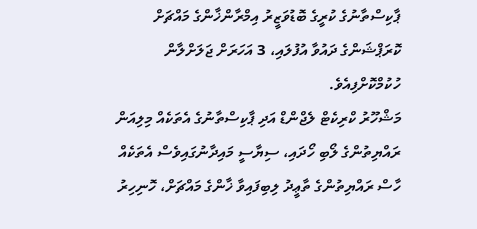ޕާކިސްތާނުގެ ކުރީގެ ބޮޑުވަޒީރު އިމްރާންޚާންގެ މައްޗަށް ކޮރަޕްޝަންގެ ދައުވާ އުފުލައި، 3 އަހަރަށް ޖަލަށްލާން ހުކުމްކޮށްފިއެވެ.
މަޝްހޫރު ކްރިކެޓް ލެޖްންޑް އަދި ޕާކިސްތާނުގެ އެތަކެއް މިލިއަން ރައްޔިތުންގެ ލޯބި ހޯދައި، ސިޔާސީ މައިދާނުގައިވެސް އެތަކެއް ހާސް ރައްޔިތުންގެ ތާޢީދު ލިބިފައިވާ ޚާންގެ މައްޗަށް، ހޮނިހިރު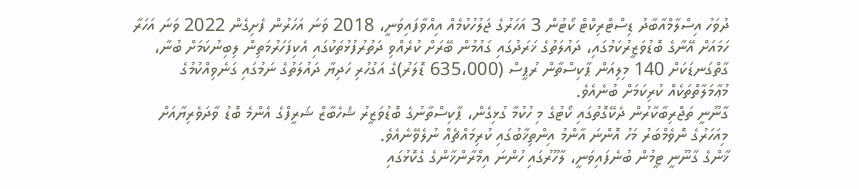ދުވަހު އިސްލާމްއާބާދު ޑިސްޓްރިކްޓް ކޯޓުން 3 އަހަރުގެ ޖަލުހުކުމެއް އިއްވާފައިވަނީ، 2018 ވަނަ އަހަރުން ފެށިގެން 2022 ވަނަ އަހަރާ ހަމައަށް އޭނާގެ ބޮޑުވަޒީރުކަމުގައި، ދައުލަތުގެ ޚަރަދުގައި ގައުމުން ބޭރަށް ކުރެއްވި ދަތުރުފުޅުތަކުގައި އެކިފަހަރުމަތިން ލިބިނުކަމަށް ބުނާ، ގާތްގަނޑަކަށް 140 މިލިއަން ޕާކިސްތާން ރުޕީސް (635،000 ޑޮލަރު)ގެ އަގުހުރި ހަދިޔާ ދައުލަތުގެ ނަމުގައި ގަނެވިއްކުމުގެ މުޢާމަލާތްތަކެއް ކުރިކަމަށް ބުނެއެވެ.
ގާނޫނީ ތަޖްރިބާކާރުން ދެކޭގޮތުގައި ކޯޓުގެ މި ހުކުމާ ގުޅިގެން، ޕާކިސްތާނުގެ ބޮޑުވަޒީރު ޝެހެބާޒް ޝަރީފްގެ އެންމެ ބޮޑު ވާދަވެރިޔާއަށް މިއަހަރުގެ ނޮވެމްބަރު މަހު އޮންނަ އާންމު އިންތިޚާބުގައި ކުރިމައްޗެއް ނުލެވޭނެއެވެ.
ޚާންގެ ގާނޫނީ ޓީމުން ބުނެފައިވަނީ، ލާހޫރުގައި ހުންނަ އިމްރާންޚާންގެ ގެކޮޅުގައި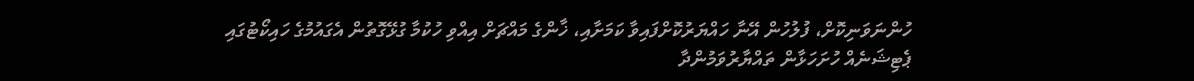ހުންނަވަނިކޮށް، ފުލުހުން އޭނާ ހައްޔަރުކޮށްފައިވާ ކަމަށާއި، ޚާންގެ މައްޗަށް އިއްވި ހުކުމާ ގުޅޭގޮތުން އެގައުމުގެ ހައިކޯޓުގައި ޕެޓިޝަނެއް ހުށަހަޅާން ތައްޔާރުވަމުންދާ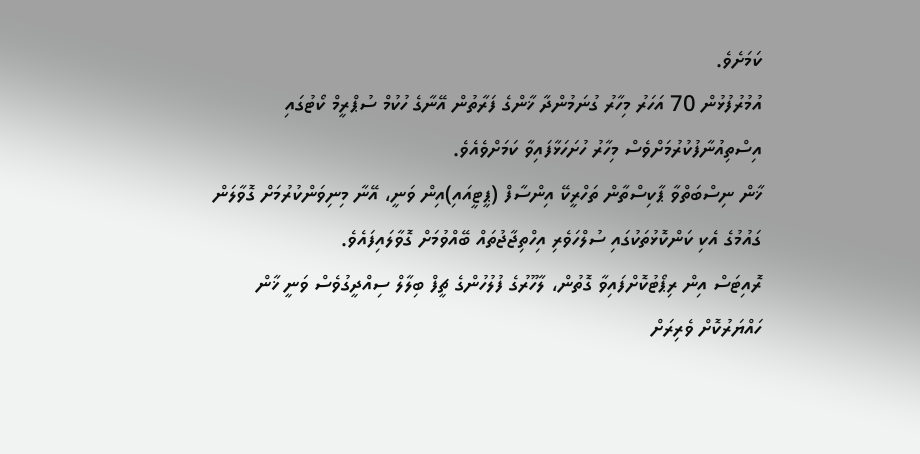ކަމަށެވެ.
އުމުރުފުޅުން 70 އަހަރު މިހާރު ގުނަމުންދާ ޚާންގެ ފަރާތުން އޭނާގެ ހުކުމް ސުޕްރީމް ކޯޓުގައި އިސްތިއުނާފުކުރުމަށްވެސް މިހާރު ހުށަހަޅާފައިވާ ކަމަށްވެއެވެ.
ޚާން ނިސްބަތްވާ ޕާކިސްތާން ތަހްރީކޭ އިންސާފް (ޕީޓީއައި)އިން ވަނީ، އޭނާ މިނިވަންކުރުމަށް ގޮވާލަން ގައުމުގެ އެކި ކަންކޮޅުތަކުގައި ސުލްހަވެރި އިހްތިޖާޖުތައް ބޭއްވުމަށް ގޮވާލައިފައެވެ.
ރޮއިޓަސް އިން ރިޕޯޓުކޮށްފައިވާ ގޮތުން، ލާހޫރުގެ ފުލުހުންގެ ޗީފް ބިލާލް ސިއްދީގުވެސް ވަނީ ޚާން ހައްޔަރުކޮށް ވެރިރަށް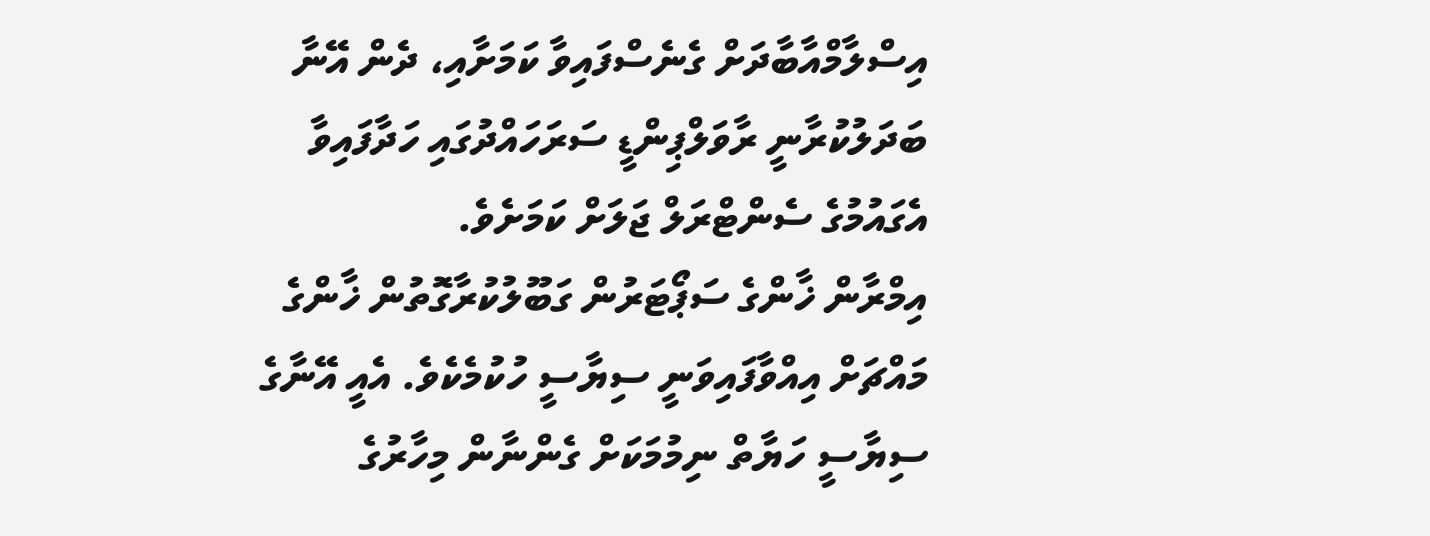އިސްލާމްއާބާދަށް ގެނެސްފައިވާ ކަމަށާއި، ދެން އޭނާ ބަދަލުކުރާނީ ރާވަލްޕިންޑީ ސަރަހައްދުގައި ހަދާފައިވާ އެގައުމުގެ ސެންޓްރަލް ޖަލަށް ކަމަށެވެ.
އިމްރާން ޚާންގެ ސަޕޯޓަރުން ގަބޫލުކުރާގޮތުން ޚާންގެ މައްޗަށް އިއްވާފައިވަނީ ސިޔާސީ ހުކުމެކެވެ. އެއީ އޭނާގެ ސިޔާސީ ހަޔާތް ނިމުމަކަށް ގެންނާން މިހާރުގެ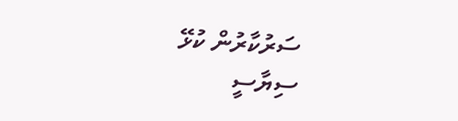ސަރުކާރުން ކުޅޭ ސިޔާސީ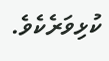ކުޅިވަރެކެވެ.